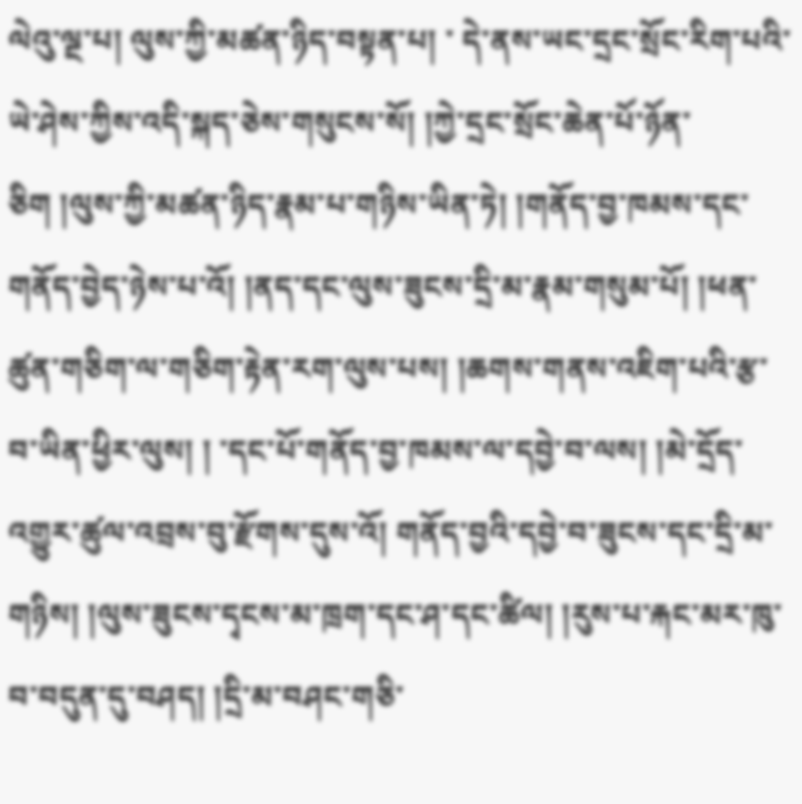ལེའུ་ལྔ་པ། ལུས་ཀྱི་མཚན་ཉིད་བསྟན་པ། ་ དེ་ནས་ཡང་དྲང་སྲོང་རིག་པའི་ཡེ་ཤེས་ཀྱིས་འདི་སྐད་ཅེས་གསུངས་སོ། །ཀྱེ་དྲང་སྲོང་ཆེན་པོ་ཉོན་ཅིག །ལུས་ཀྱི་མཚན་ཉིད་རྣམ་པ་གཉིས་ཡིན་ཏེ། །གནོད་བྱ་ཁམས་དང་གནོད་བྱེད་ཉེས་པ་འོ། །ནད་དང་ལུས་ཟུངས་དྲི་མ་རྣམ་གསུམ་པོ། །ཕན་ཚུན་གཅིག་ལ་གཅིག་རྟེན་རག་ལུས་པས། །ཆགས་གནས་འཇིག་པའི་རྩ་བ་ཡིན་ཕྱིར་ལུས། ། ་དང་པོ་གནོད་བྱ་ཁམས་ལ་དབྱེ་བ་ལས། །མེ་དྲོད་འགྱུར་ཚུལ་འབྲས་བུ་རྫོགས་དུས་འོ། གནོད་བྱའི་དབྱེ་བ་ཟུངས་དང་དྲི་མ་གཉིས། །ལུས་ཟུངས་དྭངས་མ་ཁྲག་དང་ཤ་དང་ཚིལ། །རུས་པ་རྐང་མར་ཁུ་བ་བདུན་དུ་བཤད། །དྲི་མ་བཤང་གཅི་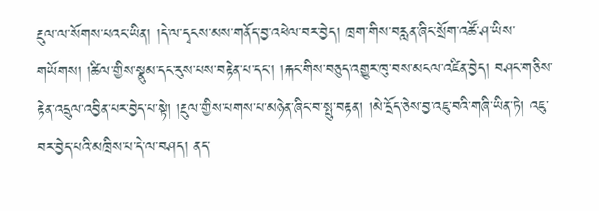རྔུལ་ལ་སོགས་པའང་ཡིན། །དེ་ལ་དྭངས་མས་གནོད་བྱ་འཕེལ་བར་བྱེད། ཁྲག་གིས་བརླན་ཞིང་སྲོག་འཚོ་ཤ་ཡིས་གཡོགས། །ཚིལ་གྱིས་སྣུམ་དང་རུས་པས་བརྟེན་པ་དང་། །རྐང་གིས་བཅུད་འགྱུར་ཁུ་བས་མངལ་འཛིན་བྱེད། བཤང་གཅིས་རྟེན་འདྲུལ་འབྱིན་པར་བྱེད་པ་སྟེ། །རྔུལ་གྱིས་པགས་པ་མཉེན་ཞིང་བ་སྤུ་བརྟན། །མེ་དྲོད་ཅེས་བྱ་འཇུ་བའི་གཞི་ཡིན་ཏེ། འཇུ་བར་བྱེད་པའི་མཁྲིས་པ་དེ་ལ་བཤད། ནད་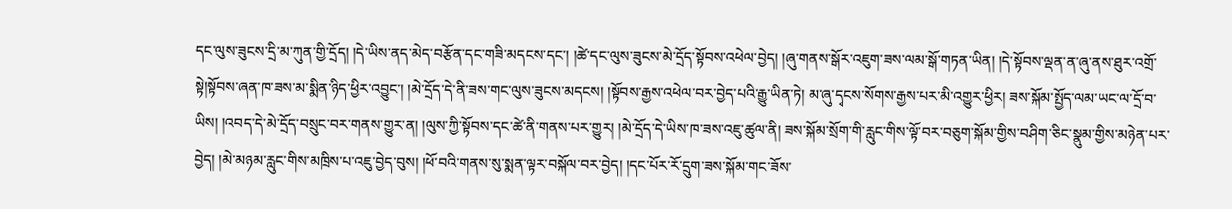དང་ལུས་ཟུངས་དྲི་མ་ཀུན་གྱི་དྲོད། །དེ་ཡིས་ནད་མེད་བརྩོན་དང་གཟི་མདངས་དང་། །ཚེ་དང་ལུས་ཟུངས་མེ་དྲོད་སྟོབས་འཕེལ་བྱེད། །ཞུ་གནས་སྒོར་འཇུག་ཟས་ལམ་སྒོ་གཏན་ཡིན། །དེ་སྟོབས་ལྡན་ན་ཞུ་ནས་ཐུར་འགྲོ་སྟེ།སྟོབས་ཞན་ཁ་ཟས་མ་སྨིན་ཉིད་ཕྱིར་འབྱུང་། །མེ་དྲོད་དེ་ནི་ཟས་གང་ལུས་ཟུངས་མདངས། །སྟོབས་རྒྱས་འཕེལ་བར་བྱེད་པའི་རྒྱུ་ཡིན་ཏེ། མ་ཞུ་དྭངས་སོགས་རྒྱས་པར་མི་འགྱུར་ཕྱིར། ཟས་སྐོམ་སྤྱོད་ལམ་ཡང་ལ་དྲོ་བ་ཡིས། །འབད་དེ་མེ་དྲོད་བསྲུང་བར་གནས་གྱུར་ན། །ལུས་ཀྱི་སྟོབས་དང་ཚེ་ནི་གནས་པར་གྱུར། །མེ་དྲོད་དེ་ཡིས་ཁ་ཟས་འཇུ་ཚུལ་ནི། ཟས་སྐོམ་སྲོག་གི་རླུང་གིས་ལྟོ་བར་བཅུག་སྐོམ་གྱིས་བཤིག་ཅིང་སྣུམ་གྱིས་མཉེན་པར་བྱེད། །མེ་མཉམ་རླུང་གིས་མཁྲིས་པ་འཇུ་བྱེད་བུས། །ཕོ་བའི་གནས་སུ་སྨན་ལྟར་བསྐོལ་བར་བྱེད། །དང་པོར་རོ་དྲུག་ཟས་སྐོམ་གང་ཟོས་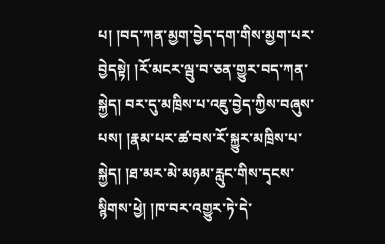པ། །བད་ཀན་མྱག་བྱེད་དག་གིས་མྱག་པར་བྱེདསྟེ། །རོ་མངར་ལྦུ་བ་ཅན་གྱུར་བད་ཀན་སྐྱེད། བར་དུ་མཁྲིས་པ་འཇུ་བྱེད་ཀྱིས་བཞུས་པས། །རྣམ་པར་ཚ་བས་རོ་སྐྱུར་མཁྲིས་པ་སྐྱེད། །ཐ་མར་མེ་མཉམ་རླུང་གིས་དྭངས་སྙིགས་ཕྱེ། །ཁ་བར་འགྱུར་ཏེ་དེ་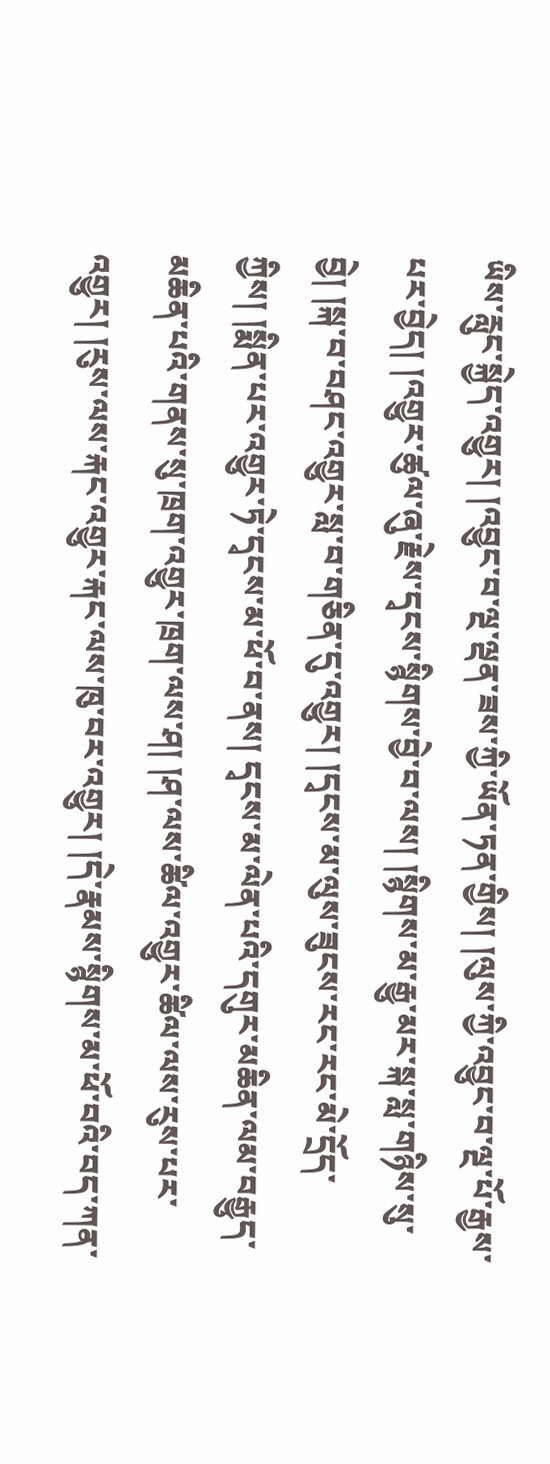ཡིས་རླུང་སྐྱེད་འགྱུར། །འབྱུང་བ་ལྔ་ལྡན་ཟས་ཀྱི་ཡོན་ཏན་གྱིས། །ལུས་ཀྱི་འབྱུང་བ་ལྔ་པོ་རྒྱས་པར་བྱེད། །འགྱུར་ཚུལ་ཞུ་རྗེས་དྭངས་སྙིགས་བྱེ་བ་ལས། །སྙིགས་མ་རྒྱུ་མར་སྐ་སླ་གཉིས་སུ་བྱེ། །སྐ་བ་བཤང་འགྱུར་སླ་བ་གཅིན་དུ་འགྱུར། །དྭངས་མ་ལུས་ཟུངས་རང་རང་མེ་དྲོད་ཀྱིས། །སྨིན་པར་འགྱུར་ཏེ་དྭངས་མ་ཕོ་བ་ནས། དྭངས་མ་ལེན་པའི་དགུར་མཆིན་ལམ་བརྒྱུད་མཆིན་པའི་གནས་སུ་ཁྲག་འགྱུར་ཁྲག་ལས་ཤ། །ཤ་ལས་ཚིལ་འགྱུར་ཚིལ་ལས་རུས་པར་འགྱུར། །རུས་ལས་རྐང་འགྱུར་རྐང་ལས་ཁུ་བར་འགྱུར། །དེ་རྣམས་སྙིགས་མ་ཕོ་བའི་བད་ཀན་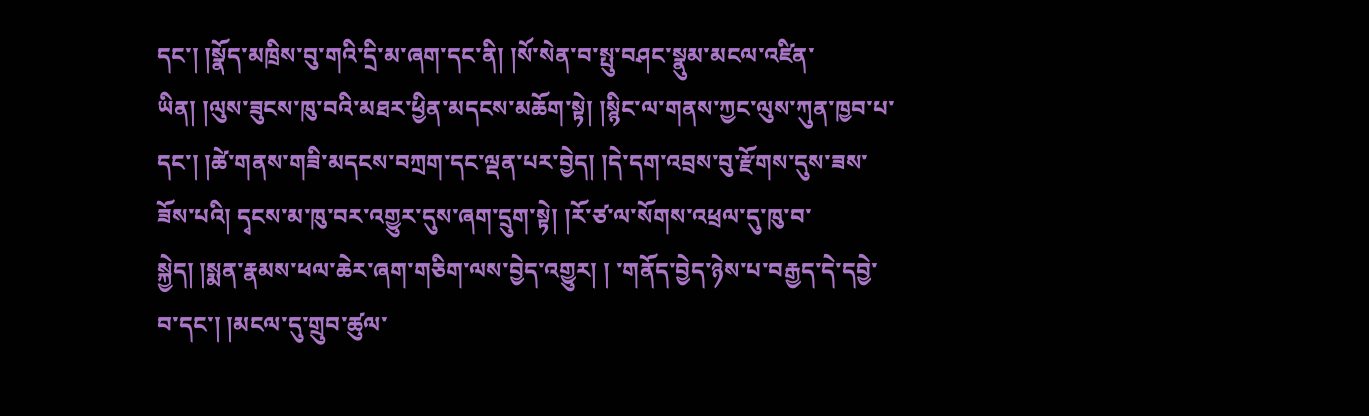དང་། །སྣོད་མཁྲིས་བུ་གའི་དྲི་མ་ཞག་དང་ནི། །སོ་སེན་བ་སྤུ་བཤང་སྣུམ་མངལ་འཛིན་ཡིན། །ལུས་ཟུངས་ཁུ་བའི་མཐར་ཕྱིན་མདངས་མཆོག་སྟེ། །སྙིང་ལ་གནས་ཀྱང་ལུས་ཀུན་ཁྱབ་པ་དང་། །ཚེ་གནས་གཟི་མདངས་བཀྲག་དང་ལྡན་པར་བྱེད། །དེ་དག་འབྲས་བུ་རྫོགས་དུས་ཟས་ཟོས་པའི། དྭངས་མ་ཁུ་བར་འགྱུར་དུས་ཞག་དྲུག་སྟེ། །རོ་ཙ་ལ་སོགས་འཕྲལ་དུ་ཁུ་བ་སྐྱེད། །སྨན་རྣམས་ཕལ་ཆེར་ཞག་གཅིག་ལས་བྱེད་འགྱུར། ། ་གནོད་བྱེད་ཉེས་པ་བརྒྱད་དེ་དབྱེ་བ་དང་། །མངལ་དུ་གྲུབ་ཚུལ་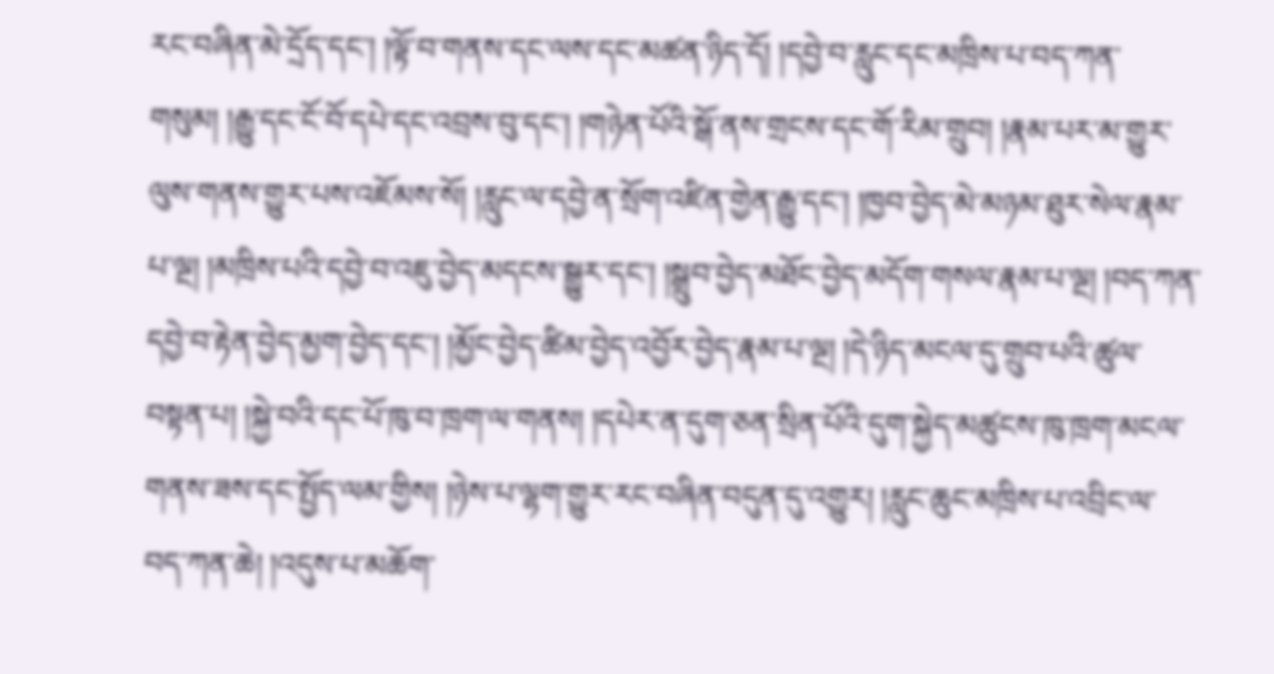རང་བཞིན་མེ་དྲོད་དང་། །ལྟོ་བ་གནས་དང་ལས་དང་མཚན་ཉིད་དོ། །དབྱེ་བ་རླུང་དང་མཁྲིས་པ་བད་ཀན་གསུམ། །རྒྱུ་དང་ངོ་བོ་དཔེ་དང་འབྲས་བུ་དང་། །གཉེན་པོའི་སྒོ་ནས་གྲངས་དང་གོ་རིམ་གྲུབ། །རྣམ་པར་མ་གྱུར་ལུས་གནས་གྱུར་པས་འཇོམས་སོ། །རླུང་ལ་དབྱེ་ན་སྲོག་འཛིན་གྱེན་རྒྱུ་དང་། །ཁྱབ་བྱེད་མེ་མཉམ་ཐུར་སེལ་རྣམ་པ་ལྔ། །མཁྲིས་པའི་དབྱེ་བ་འཇུ་བྱེད་མདངས་སྒྱུར་དང་། །སྒྲུབ་བྱེད་མཐོང་བྱེད་མདོག་གསལ་རྣམ་པ་ལྔ། །བད་ཀན་དབྱེ་བ་རྟེན་བྱེད་མྱག་བྱེད་དང་། །མྱོང་བྱེད་ཚིམ་བྱེད་འབྱོར་བྱེད་རྣམ་པ་ལྔ། །དེ་ཉིད་མངལ་དུ་གྲུབ་པའི་ཚུལ་བསྟན་པ། །སྐྱེ་བའི་དང་པོ་ཁུ་བ་ཁྲག་ལ་གནས། །དཔེར་ན་དུག་ཅན་སྲིན་པོའི་དུག་སྐྱེད་མཚུངས་ཁུ་ཁྲག་མངལ་གནས་ཟས་དང་སྤྱོད་ལམ་གྱིས། །ཉེས་པ་ལྷག་གྱུར་རང་བཞིན་བདུན་དུ་འགྱུར། །རླུང་ཆུང་མཁྲིས་པ་འབྲིང་ལ་བད་ཀན་ཆེ། །འདུས་པ་མཆོག་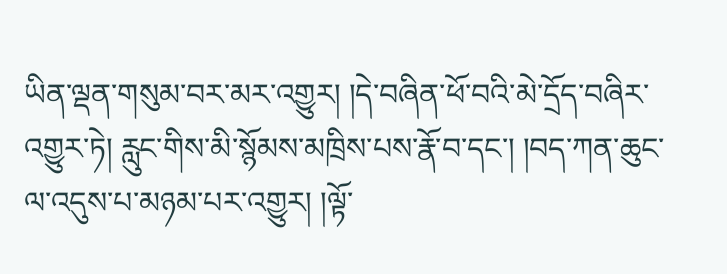ཡིན་ལྡན་གསུམ་བར་མར་འགྱུར། །དེ་བཞིན་ཕོ་བའི་མེ་དྲོད་བཞིར་འགྱུར་ཏེ། རླུང་གིས་མི་སྙོམས་མཁྲིས་པས་རྣོ་བ་དང་། །བད་ཀན་ཆུང་ལ་འདུས་པ་མཉམ་པར་འགྱུར། །ལྟོ་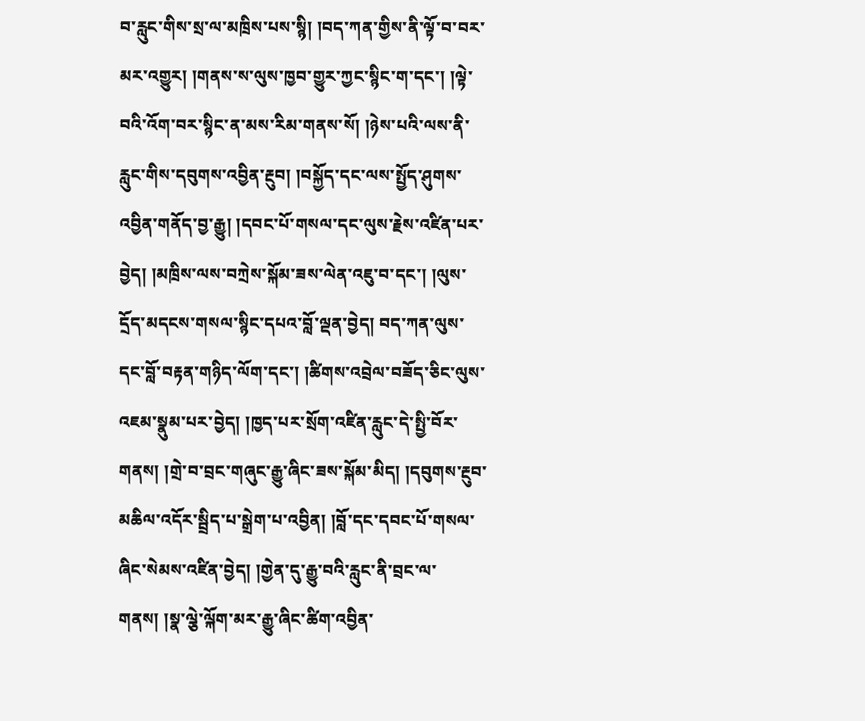བ་རླུང་གིས་སྲ་ལ་མཁྲིས་པས་སྙི། །བད་ཀན་གྱིས་ནི་ལྟོ་བ་བར་མར་འགྱུར། །གནས་ས་ལུས་ཁྱབ་གྱུར་ཀྱང་སྙིང་ག་དང་། །ལྟེ་བའི་འོག་བར་སྙིང་ན་མས་རིམ་གནས་སོ། །ཉེས་པའི་ལས་ནི་རླུང་གིས་དབུགས་འབྱིན་རྔུབ། །བསྐྱོད་དང་ལས་སྤྱོད་ཤུགས་འབྱིན་གནོད་བྱ་རྒྱུ། །དབང་པོ་གསལ་དང་ལུས་རྗེས་འཛིན་པར་བྱེད། །མཁྲིས་ལས་བཀྲེས་སྐོམ་ཟས་ལེན་འཇུ་བ་དང་། །ལུས་དྲོད་མདངས་གསལ་སྙིང་དཔའ་བློ་ལྡན་བྱེད། བད་ཀན་ལུས་དང་བློ་བརྟན་གཉིད་ལོག་དང་། །ཚིགས་འབྲེལ་བཟོད་ཅིང་ལུས་འཇམ་སྣུམ་པར་བྱེད། །ཁྱད་པར་སྲོག་འཛིན་རླུང་དེ་སྤྱི་བོར་གནས། །གྲེ་བ་བྲང་གཞུང་རྒྱུ་ཞིང་ཟས་སྐོམ་མིད། །དབུགས་རྔུབ་མཆིལ་འདོར་སྦྲིད་པ་སྒྲེག་པ་འབྱིན། །བློ་དང་དབང་པོ་གསལ་ཞིང་སེམས་འཛིན་བྱེད། །གྱེན་དུ་རྒྱུ་བའི་རླུང་ནི་བྲང་ལ་གནས། །སྣ་ལྕེ་ལྐོག་མར་རྒྱུ་ཞིང་ཚིག་འབྱིན་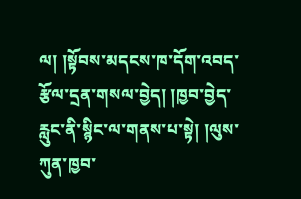ལ། །སྟོབས་མདངས་ཁ་དོག་འབད་རྩོལ་དྲན་གསལ་བྱེད། །ཁྱབ་བྱེད་རླུང་ནི་སྙིང་ལ་གནས་པ་སྟེ། །ལུས་ཀུན་ཁྱབ་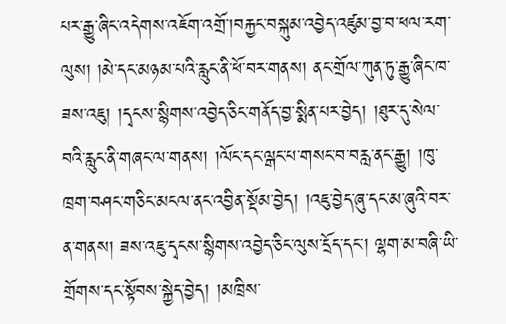པར་རྒྱུ་ཞིང་འདེགས་འཇོག་འགྲོ་།བརྐྱང་བསྐུམ་འབྱེད་འཛུམ་བྱ་བ་ཕལ་རག་ལུས། །མེ་དང་མཉམ་པའི་རླུང་ནི་ཕོ་བར་གནས། ནང་གྲོལ་ཀུན་ཏུ་རྒྱུ་ཞིང་ཁ་ཟས་འཇུ། །དྭངས་སྙིགས་འབྱེད་ཅིང་གནོད་བྱ་སྨིན་པར་བྱེད། །ཐུར་དུ་སེལ་བའི་རླུང་ནི་གཞང་ལ་གནས། །ལོང་དང་ལྒང་པ་གསང་བ་བརླ་ནང་རྒྱུ། །ཁུ་ཁྲག་བཤང་གཅིང་མངལ་ནང་འབྱིན་སྡོམ་བྱེད། །འཇུ་བྱེད་ཞུ་དང་མ་ཞུའི་བར་ན་གནས། ཟས་འཇུ་དྭངས་སྙིགས་འབྱེད་ཅིང་ལུས་དྲོད་དང་། ལྷག་མ་བཞི་ཡི་གྲོགས་དང་སྟོབས་སྐྱེད་བྱེད། །མཁྲིས་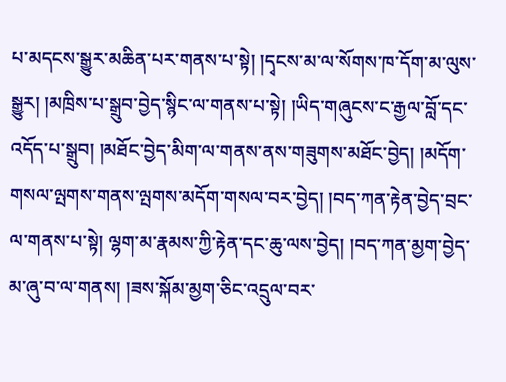པ་མདངས་སྒྱུར་མཆིན་པར་གནས་པ་སྟེ། །དྭངས་མ་ལ་སོགས་ཁ་དོག་མ་ལུས་སྒྱུར། །མཁྲིས་པ་སྒྲུབ་བྱེད་སྙིང་ལ་གནས་པ་སྟེ། །ཡིད་གཞུངས་ང་རྒྱལ་བློ་དང་འདོད་པ་སྒྲུབ། །མཐོང་བྱེད་མིག་ལ་གནས་ནས་གཟུགས་མཐོང་བྱེད། །མདོག་གསལ་ལྤགས་གནས་ལྤགས་མདོག་གསལ་བར་བྱེད། །བད་ཀན་རྟེན་བྱེད་བྲང་ལ་གནས་པ་སྟེ། ལྷག་མ་རྣམས་ཀྱི་རྟེན་དང་ཆུ་ལས་བྱེད། །བད་ཀན་མྱག་བྱེད་མ་ཞུ་བ་ལ་གནས། །ཟས་སྐོམ་མྱག་ཅིང་འདྲུལ་བར་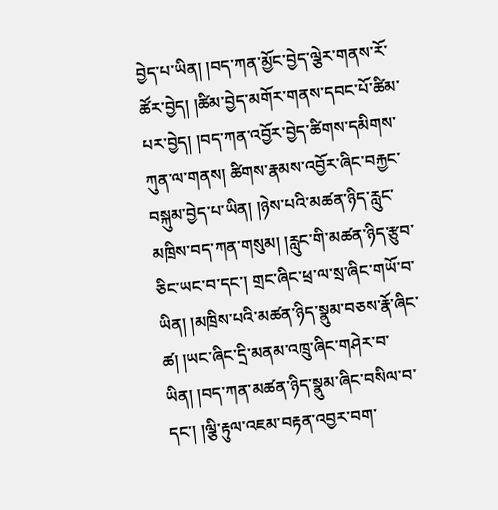བྱེད་པ་ཡིན། །བད་ཀན་མྱོང་བྱེད་ལྕེར་གནས་རོ་ཚོར་བྱེད། །ཚིམ་བྱེད་མགོར་གནས་དབང་པོ་ཚིམ་པར་བྱེད། །བད་ཀན་འབྱོར་བྱེད་ཚིགས་དམིགས་ཀུན་ལ་གནས། ཚིགས་རྣམས་འབྱོར་ཞིང་བརྐྱང་བསྐུམ་བྱེད་པ་ཡིན། །ཉེས་པའི་མཚན་ཉིད་རླུང་མཁྲིས་བད་ཀན་གསུམ། །རླུང་གི་མཚན་ཉིད་རྩུབ་ཅིང་ཡང་བ་དང་། གྲང་ཞིང་ཕྲ་ལ་སྲ་ཞིང་གཡོ་བ་ཡིན། །མཁྲིས་པའི་མཚན་ཉིད་སྣུམ་བཅས་རྣོ་ཞིང་ཚ། །ཡང་ཞིང་དྲི་མནམ་འཁྲུ་ཞིང་གཤེར་བ་ཡིན། །བད་ཀན་མཚན་ཉིད་སྣུམ་ཞིང་བསིལ་བ་དང་། །ལྕི་རྟུལ་འཇམ་བརྟན་འབྱར་བག་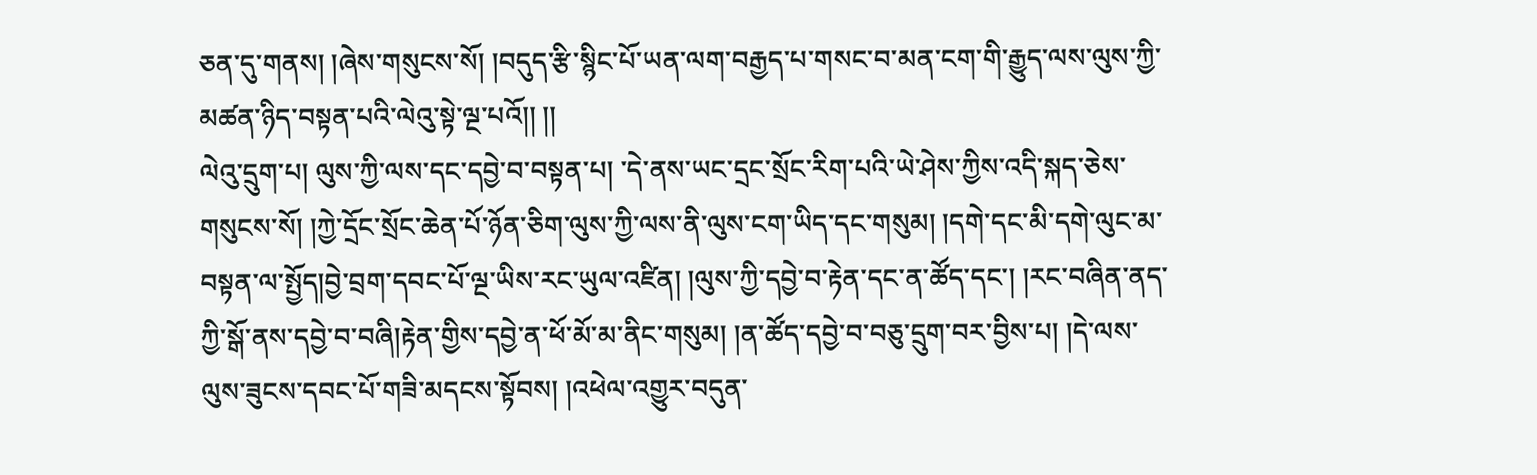ཅན་དུ་གནས། །ཞེས་གསུངས་སོ། །བདུད་རྩི་སྙིང་པོ་ཡན་ལག་བརྒྱད་པ་གསང་བ་མན་ངག་གི་རྒྱུད་ལས་ལུས་ཀྱི་མཚན་ཉིད་བསྟན་པའི་ལེའུ་སྟེ་ལྔ་པའོ།། །།
ལེའུ་དྲུག་པ། ལུས་ཀྱི་ལས་དང་དབྱེ་བ་བསྟན་པ། ་དེ་ནས་ཡང་དྲང་སྲོང་རིག་པའི་ཡེ་ཤེས་ཀྱིས་འདི་སྐད་ཅེས་གསུངས་སོ། །ཀྱེ་དྲོང་སྲོང་ཆེན་པོ་ཉོན་ཅིག་ལུས་ཀྱི་ལས་ནི་ལུས་ངག་ཡིད་དང་གསུམ། །དགེ་དང་མི་དགེ་ལུང་མ་བསྟན་ལ་སྤྱོད།བྱེ་བྲག་དབང་པོ་ལྔ་ཡིས་རང་ཡུལ་འཛིན། །ལུས་ཀྱི་དབྱེ་བ་རྟེན་དང་ན་ཚོད་དང་། །རང་བཞིན་ནད་ཀྱི་སྒོ་ནས་དབྱེ་བ་བཞི།རྟེན་གྱིས་དབྱེ་ན་ཕོ་མོ་མ་ནིང་གསུམ། །ན་ཚོད་དབྱེ་བ་བཅུ་དྲུག་བར་བྱིས་པ། །དེ་ལས་ལུས་ཟུངས་དབང་པོ་གཟི་མདངས་སྟོབས། །འཕེལ་འགྱུར་བདུན་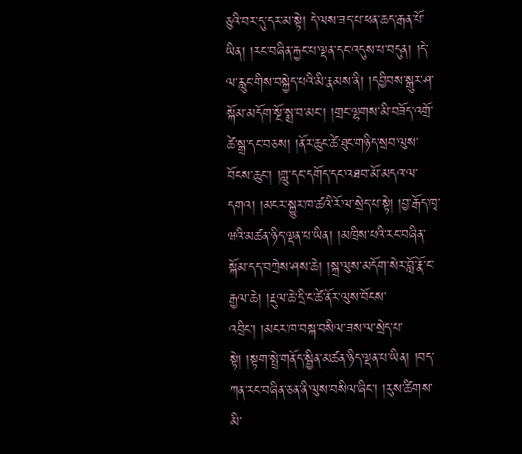ཅུའི་བར་དུ་དར་མ་སྟེ། དེ་ལས་ཟད་པ་ཕན་ཆད་རྒན་པོ་ཡིན། །རང་བཞིན་རྐྱང་པ་ལྡན་དང་འདུས་པ་བདུན། །དེ་ལ་རླུང་གིས་བསྐྱེད་པའི་མི་རྣམས་ནི། །དབྱིབས་སྒུར་ཤ་སྐོམ་མདོག་སྔོ་སྨྲ་བ་མང་། །གྲང་ལྷགས་མི་བཟོད་འགྲོ་ཚེ་སྒྲ་དང་བཅས། །ནོར་ཆུང་ཚེ་ཐུང་གཉིད་སྲབ་ལུས་བོངས་ཆུང་། །གླུ་དང་དགོད་དང་འཐབ་མོ་མདའ་ལ་དགའ། །མངར་སྐྱུར་ཁ་ཚའི་རོ་ལ་སྲེད་པ་སྟེ། །བྱ་རྒོད་ཁྭ་ཝའི་མཚན་ཉིད་ལྡན་པ་ཡིན། །མཁྲིས་པའི་རང་བཞིན་སྐོམ་དད་བཀྲེས་ཤས་ཆེ། །སྐྲ་ལུས་མདོག་སེར་བློ་རྣོ་ང་རྒྱལ་ཆེ། །རྔུལ་ཆེ་དྲི་ང་ཚེ་ནོར་ལུས་བོངས་འབྲིང་། །མངར་ཁ་བསྐ་བསིལ་ཟས་ལ་སྲེད་པ་སྟེ། །སྟག་སྤྲེ་གནོད་སྦྱིན་མཚན་ཉིད་ལྡན་པ་ཡིན། །བད་ཀན་རང་བཞིན་ཅན་ནི་ལུས་བསིལ་ཞིང་། །རུས་ཚིགས་མི་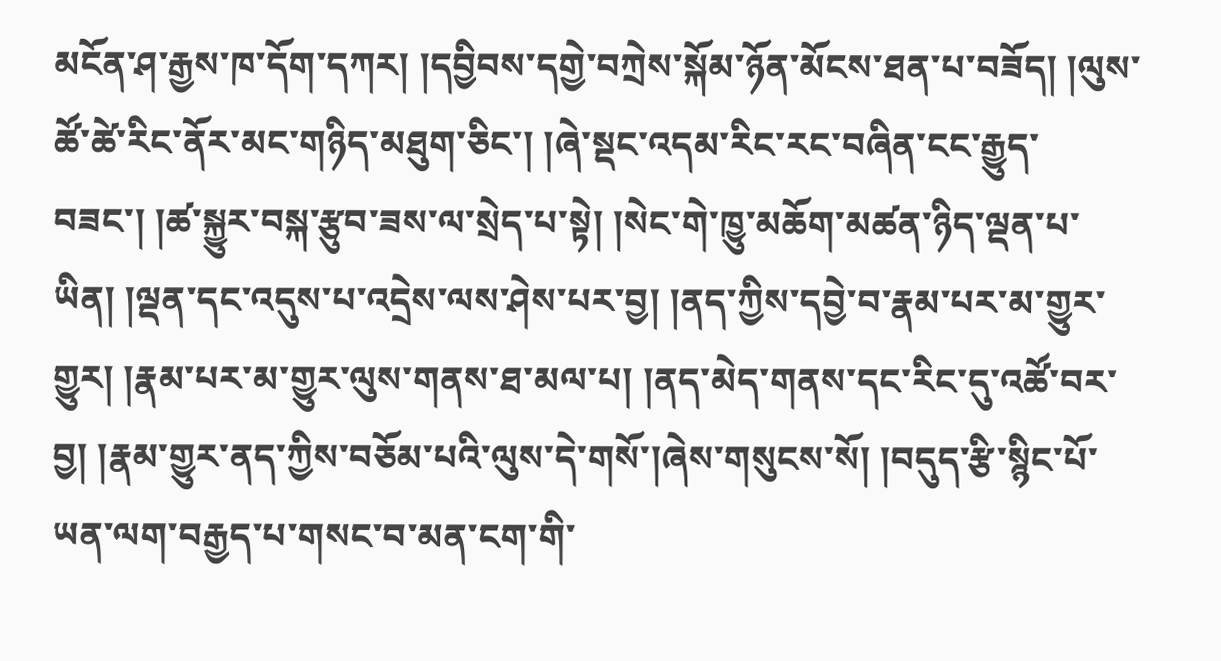མངོན་ཤ་རྒྱས་ཁ་དོག་དཀར། །དབྱིབས་དགྱེ་བཀྲེས་སྐོམ་ཉོན་མོངས་ཐན་པ་བཟོད། །ལུས་ཚོ་ཚེ་རིང་ནོར་མང་གཉིད་མཐུག་ཅིང་། །ཞེ་སྡང་འདམ་རིང་རང་བཞིན་ངང་རྒྱུད་བཟང་། །ཚ་སྐྱུར་བསྐ་རྩུབ་ཟས་ལ་སྲེད་པ་སྟེ། །སེང་གེ་ཁྱུ་མཆོག་མཚན་ཉིད་ལྡན་པ་ཡིན། །ལྡན་དང་འདུས་པ་འདྲེས་ལས་ཤེས་པར་བྱ། །ནད་ཀྱིས་དབྱེ་བ་རྣམ་པར་མ་གྱུར་གྱུར། །རྣམ་པར་མ་གྱུར་ལུས་གནས་ཐ་མལ་པ། །ནད་མེད་གནས་དང་རིང་དུ་འཚོ་བར་བྱ། །རྣམ་གྱུར་ནད་ཀྱིས་བཅོམ་པའི་ལུས་དེ་གསོ་།ཞེས་གསུངས་སོ། །བདུད་རྩི་སྙིང་པོ་ཡན་ལག་བརྒྱད་པ་གསང་བ་མན་ངག་གི་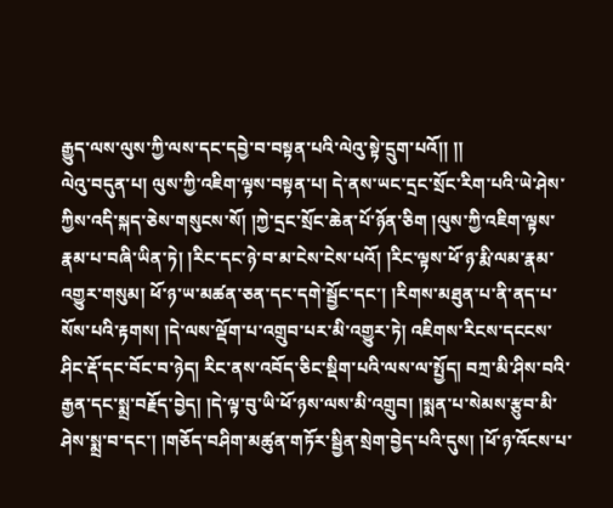རྒྱུད་ལས་ལུས་ཀྱི་ལས་དང་དབྱེ་བ་བསྟན་པའི་ལེའུ་སྟེ་དྲུག་པའོ།། །།
ལེའུ་བདུན་པ། ལུས་ཀྱི་འཇིག་ལྟས་བསྟན་པ། དེ་ནས་ཡང་དྲང་སྲོང་རིག་པའི་ཡེ་ཤེས་ཀྱིས་འདི་སྐད་ཅེས་གསུངས་སོ། །ཀྱེ་དྲང་སྲོང་ཆེན་པོ་ཉོན་ཅིག །ལུས་ཀྱི་འཇིག་ལྟས་རྣམ་པ་བཞི་ཡིན་ཏེ། །རིང་དང་ཉེ་བ་མ་ངེས་ངེས་པའོ། །རིང་ལྟས་ཕོ་ཉ་རྨི་ལམ་རྣམ་འགྱུར་གསུམ། ཕོ་ཉ་ཡ་མཚན་ཅན་དང་དགེ་སྦྱོང་དང་། །རིགས་མཐུན་པ་ནི་ནད་པ་སོས་པའི་རྟགས། །དེ་ལས་ལྡོག་པ་འགྲུབ་པར་མི་འགྱུར་ཏེ། འཇིགས་རིངས་དངངས་ཤིང་རྡོ་དང་བོང་བ་ཉེད། རིང་ནས་འབོད་ཅིང་སྡིག་པའི་ལས་ལ་སྤྱོད། བཀྲ་མི་ཤིས་བའི་རྒྱན་དང་སྨྲ་བརྗོད་བྱེད། །དེ་ལྟ་བུ་ཡི་ཕོ་ཉས་ལས་མི་འགྲུབ། །སྨན་པ་སེམས་རྩུབ་མི་ཤེས་སྨྲ་བ་དང་། །གཅོད་བཤིག་མཚུན་གཏོར་སྦྱིན་སྲེག་བྱེད་པའི་དུས། །ཕོ་ཉ་འོངས་པ་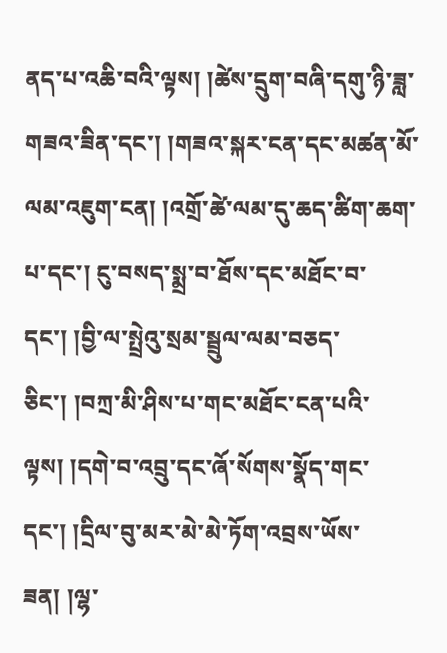ནད་པ་འཆི་བའི་ལྟས། །ཚེས་དྲུག་བཞི་དགུ་ཉི་ཟླ་གཟའ་ཟིན་དང་། །གཟའ་སྐར་ངན་དང་མཚན་མོ་ལམ་འཇུག་ངན། །འགྲོ་ཚེ་ལམ་དུ་ཆད་ཚིག་ཆག་པ་དང་། ངུ་བསད་སྨྲ་བ་ཐོས་དང་མཐོང་བ་དང་། །བྱི་ལ་སྤྲེའུ་སྲམ་སྦྲུལ་ལམ་བཅད་ཅིང་། །བཀྲ་མི་ཤིས་པ་གང་མཐོང་ངན་པའི་ལྟས། །དགེ་བ་འབྲུ་དང་ཞོ་སོགས་སྣོད་གང་དང་། །དྲིལ་བུ་མར་མེ་མེ་ཏོག་འབྲས་ཡོས་ཟན། །ལྷ་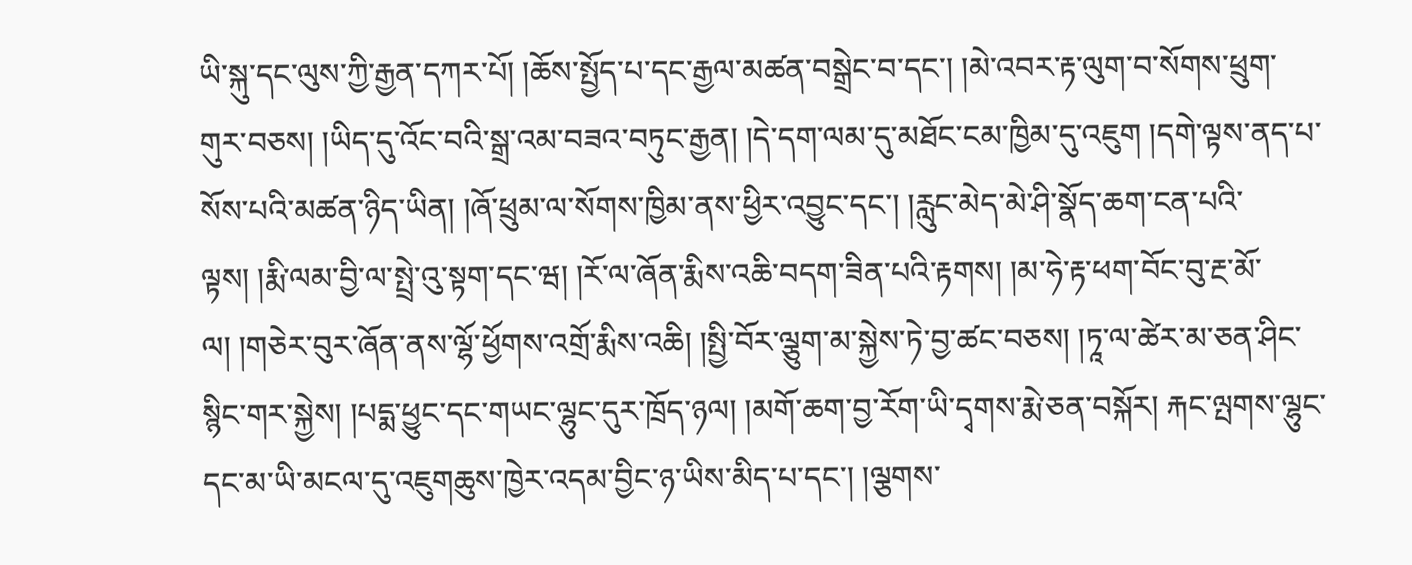ཡི་སྐུ་དང་ལུས་ཀྱི་རྒྱན་དཀར་པོ། །ཆོས་སྤྱོད་པ་དང་རྒྱལ་མཚན་བསྒྲེང་བ་དང་། །མེ་འབར་རྟ་ལུག་བ་སོགས་ཕྲུག་གུར་བཅས། །ཡིད་དུ་འོང་བའི་སྒྲ་འམ་བཟའ་བཏུང་རྒྱན། །དེ་དག་ལམ་དུ་མཐོང་ངམ་ཁྱིམ་དུ་འཇུག །དགེ་ལྟས་ནད་པ་སོས་པའི་མཚན་ཉིད་ཡིན། །ཞོ་ཕྲུམ་ལ་སོགས་ཁྱིམ་ནས་ཕྱིར་འབྱུང་དང་། །རླུང་མེད་མེ་ཤི་སྣོད་ཆག་ངན་པའི་ལྟས། །རྨི་ལམ་བྱི་ལ་སྤྲེ་འུ་སྟག་དང་ཝ། །རོ་ལ་ཞོན་རྨིས་འཆི་བདག་ཟིན་པའི་རྟགས། །མ་ཧེ་རྟ་ཕག་བོང་བུ་རྔ་མོ་ལ། །གཅེར་བུར་ཞོན་ནས་ལྷོ་ཕྱོགས་འགྲོ་རྨིས་འཆི། །སྤྱི་བོར་ལྕུག་མ་སྐྱེས་ཏེ་བྱ་ཚང་བཅས། །ཏཱ་ལ་ཚེར་མ་ཅན་ཤིང་སྙིང་གར་སྐྱེས། །པདྨ་ཕྱུང་དང་གཡང་ལྷུང་དུར་ཁྲོད་ཉལ། །མགོ་ཆག་བྱ་རོག་ཡི་དྭགས་རྨེ་ཅན་བསྐོར། རྐང་ལྤགས་ལྷུང་དང་མ་ཡི་མངལ་དུ་འཇུགཆུས་ཁྱེར་འདམ་བྱིང་ཉ་ཡིས་མིད་པ་དང་། །ལྕགས་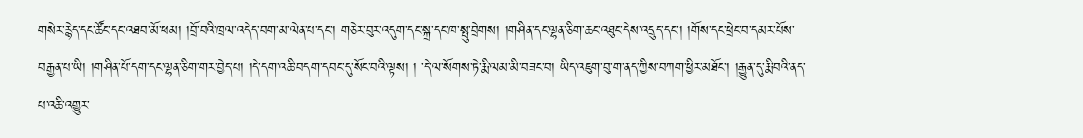གསེར་རྙེད་དང་ཚོང་དང་འཐབ་མོ་ཕམ། །བྲོ་བའི་ཁྲལ་འདེད་བག་མ་ལེན་པ་དང་། གཅེར་བུར་འདུག་དང་སྐྲ་དང་ཁ་སྤུ་བྲེགས། །གཤིན་དང་ལྷན་ཅིག་ཆང་འཐུང་དེས་འདྲུད་དང་། །གོས་དང་ཕྲེང་བ་དམར་པོས་བརྒྱན་པ་ཡི། །གཤིན་པོ་དག་དང་ལྷན་ཅིག་གར་བྱེད་པ། །དེ་དག་འཆི་བདག་དབང་དུ་སོང་བའི་ལྟས། ། ་དེ་ལ་སོགས་ཏེ་རྨི་ལམ་མི་བཟང་བ། ཡིད་འཇུག་བུ་ག་ནད་ཀྱིས་བཀག་ཕྱིར་མཐོང་། །རྒྱུན་དུ་རྨི་བའི་ནད་པ་འཆི་འགྱུར་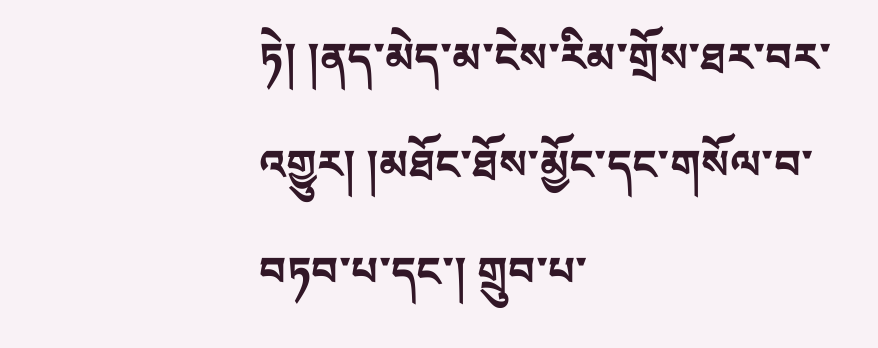ཏེ། །ནད་མེད་མ་ངེས་རིམ་གྲོས་ཐར་བར་འགྱུར། །མཐོང་ཐོས་མྱོང་དང་གསོལ་བ་བཏབ་པ་དང་། གྲུབ་པ་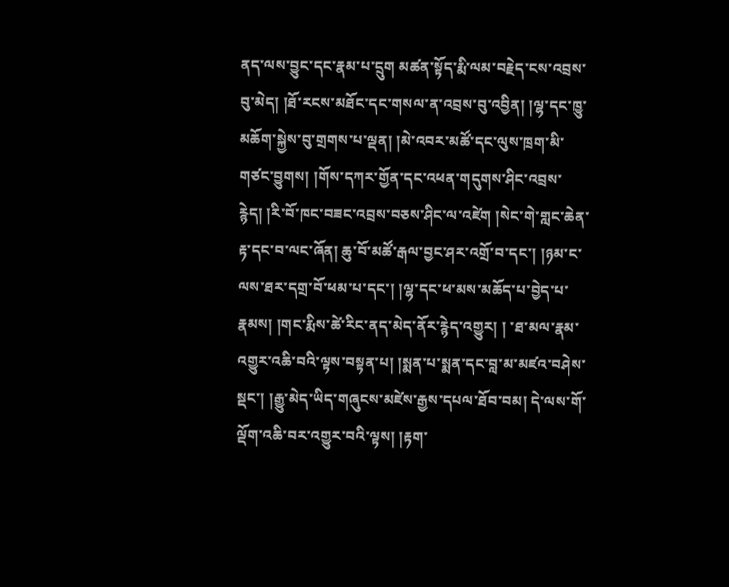ནད་ལས་བྱུང་དང་རྣམ་པ་དྲུག མཚན་སྟོད་རྨི་ལམ་བརྗེད་ངས་འབྲས་བུ་མེད། །ཐོ་རངས་མཐོང་དང་གསལ་ན་འབྲས་བུ་འབྱིན། །ལྷ་དང་ཁྱུ་མཆོག་སྐྱེས་བུ་གྲགས་པ་ལྡན། །མེ་འབར་མཚོ་དང་ལུས་ཁྲག་མི་གཙང་བྱུགས། །གོས་དཀར་གྱོན་དང་འཕན་གདུགས་ཤིང་འབྲས་རྙེད། །རི་བོ་ཁང་བཟང་འབྲས་བཅས་ཤིང་ལ་འཛེག །སེང་གེ་གླང་ཆེན་རྟ་དང་བ་ལང་ཞོན། ཆུ་བོ་མཚོ་རྒལ་བྱང་ཤར་འགྲོ་བ་དང་། །ཉམ་ང་ལས་ཐར་དགྲ་བོ་ཕམ་པ་དང་། །ལྷ་དང་ཕ་མས་མཆོད་པ་བྱེད་པ་རྣམས། །གང་རྨིས་ཚེ་རིང་ནད་མེད་ནོར་རྙེད་འགྱུར། ། ་ཐ་མལ་རྣམ་འགྱུར་འཆི་བའི་ལྟས་བསྟན་པ། །སྨན་པ་སྨན་དང་བླ་མ་མཛའ་བཤེས་སྡང་། །རྒྱུ་མེད་ཡིད་གཞུངས་མཛེས་རྒྱས་དཔལ་ཐོབ་བམ། དེ་ལས་གོ་ལྡོག་འཆི་བར་འགྱུར་བའི་ལྟས། །རྟག་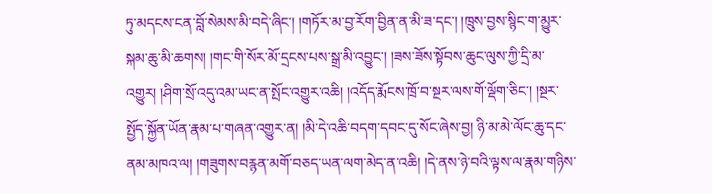ཏུ་མདངས་ངན་བློ་སེམས་མི་བདེ་ཞིང་། །གཏོར་མ་བྱ་རོག་བྱིན་ན་མི་ཟ་དང་། །ཁྲུས་བྱས་སྙིང་ག་མྱུར་སྐམ་ཆུ་མི་ཆགས། །གང་གི་སོར་མོ་དྲངས་པས་སྒྲ་མི་འབྱུང་། །ཟས་ཟོས་སྟོབས་ཆུང་ལུས་ཀྱི་དྲི་མ་འགྱུར། །ཤིག་སྲོ་འདུ་འམ་ཡང་ན་སྤོང་འགྱུར་འཆི། །འདོད་རྨོངས་ཁྲོ་བ་སྔར་ལས་གོ་ལྡོག་ཅིང་། །སྔར་སྤྱོད་སྐྱོན་ཡོན་རྣམ་པ་གཞན་འགྱུར་ན། །མི་དེ་འཆི་བདག་དབང་དུ་སོང་ཞེས་བྱ། ཉི་མ་མེ་ལོང་ཆུ་དང་ནམ་མཁའ་ལ། །གཟུགས་བརྙན་མགོ་བཅད་ཡན་ལག་མེད་ན་འཆི། །དེ་ནས་ཉེ་བའི་ལྟས་ལ་རྣམ་གཉིས་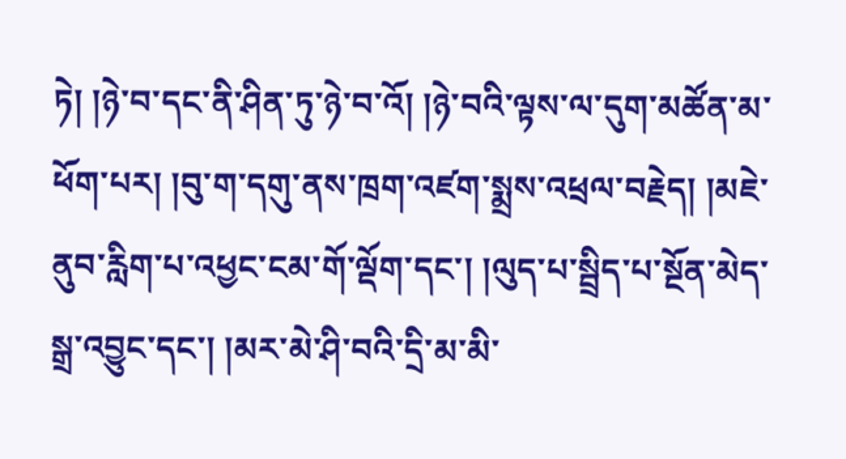ཏེ། །ཉེ་བ་དང་ནི་ཤིན་ཏུ་ཉེ་བ་འོ། །ཉེ་བའི་ལྟས་ལ་དུག་མཚོན་མ་ཕོག་པར། །བུ་ག་དགུ་ནས་ཁྲག་འཛག་སྨྲས་འཕྲལ་བརྗེད། །མཇེ་ནུབ་རླིག་པ་འཕྱང་ངམ་གོ་ལྡོག་དང་། །ལུད་པ་སྦྲིད་པ་སྔོན་མེད་སྒྲ་འབྱུང་དང་། །མར་མེ་ཤི་བའི་དྲི་མ་མི་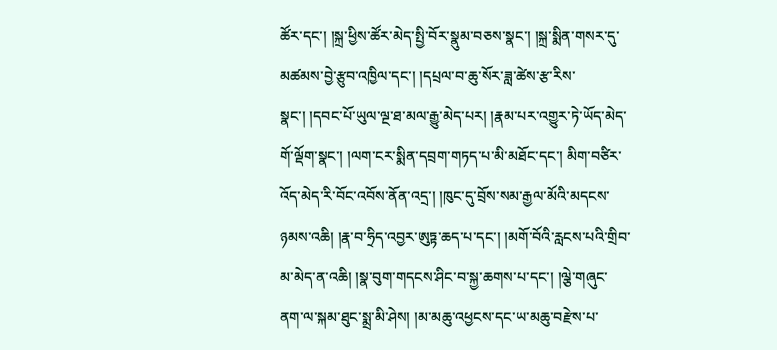ཚོར་དང་། །སྐྲ་ཕྱིས་ཚོར་མེད་སྤྱི་བོར་སྣུམ་བཅས་སྣང་། །སྐྲ་སྨིན་གསར་དུ་མཚམས་བྱེ་རྩུབ་འཁྱིལ་དང་། །དཔྲལ་བ་ཆུ་སོར་ཟླ་ཚེས་རྩ་རིས་སྣང་། །དབང་པོ་ཡུལ་ལྔ་ཐ་མལ་རྒྱུ་མེད་པར། །རྣམ་པར་འགྱུར་ཏེ་ཡོད་མེད་གོ་ལྡོག་སྣང་། །ལག་ངར་སྨིན་དབྲག་གཏད་པ་མི་མཐོང་དང་། མིག་བཙིར་འོད་མེད་རི་བོང་འབོས་ནོན་འདྲ་། །ཁུང་དུ་བྲོས་སམ་རྒྱལ་མོའི་མདངས་ཉམས་འཆི། །རྣ་བ་ཧྲིད་འབྱར་ཨུཏྟ་ཆད་པ་དང་། །མགོ་བོའི་རླངས་པའི་གྲིབ་མ་མེད་ན་འཆི། །སྣ་བུག་གདངས་ཤིང་བ་སྐྱ་ཆགས་པ་དང་། །ལྕེ་གཞུང་ནག་ལ་སྐམ་ཐུང་སྨྲ་མི་ཤེས། །མ་མཆུ་འཕྱངས་དང་ཡ་མཆུ་བརྫེས་པ་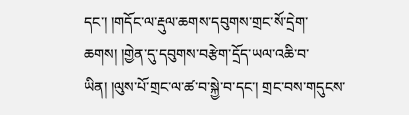དང་། །གདོང་ལ་རྡུལ་ཆགས་དབུགས་གྲང་སོ་དྲེག་ཆགས། །གྱེན་དུ་དབུགས་བརྩེག་དྲོད་ཡལ་འཆི་བ་ཡིན། །ལུས་པོ་གྲང་ལ་ཚ་བ་སྐྱེ་བ་དང་། གྲང་བས་གདུངས་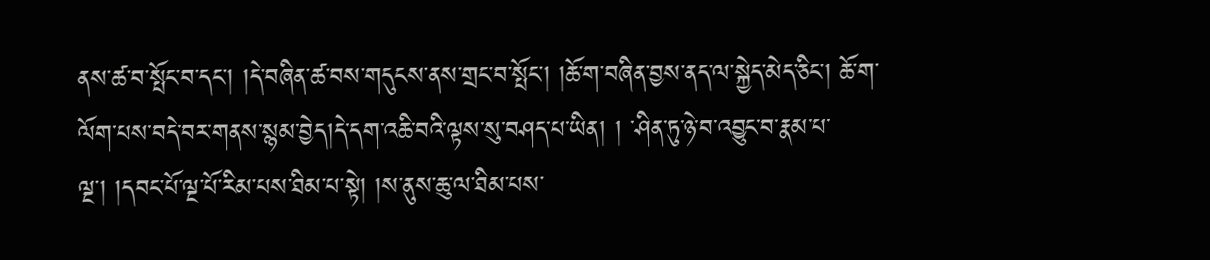ནས་ཚ་བ་སྤོང་བ་དང་། །དེ་བཞིན་ཚ་བས་གདུངས་ནས་གྲང་བ་སྤོང་། །ཆོ་ག་བཞིན་བྱས་ནད་ལ་སྐྱེད་མེད་ཅིང་། ཆོ་ག་ལོག་པས་བདེ་བར་གནས་སྙམ་བྱེད།དེ་དག་འཆི་བའི་ལྟས་སུ་བཤད་པ་ཡིན། ། ་ཤིན་ཏུ་ཉེ་བ་འབྱུང་བ་རྣམ་པ་ལྔ་། །དབང་པོ་ལྔ་པོ་རིམ་པས་ཐིམ་པ་སྟེ། །ས་ནུས་ཆུ་ལ་ཐིམ་པས་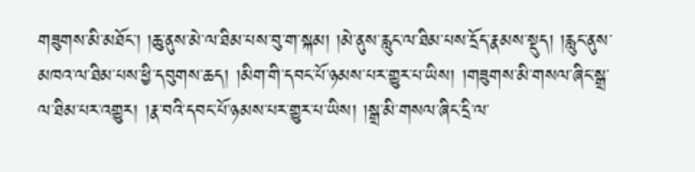གཟུགས་མི་མཐོང་། །ཆུ་ནུས་མེ་ལ་ཐིམ་པས་བུ་ག་སྐམ། །མེ་ནུས་རླུང་ལ་ཐིམ་པས་དྲོད་རྣམས་སྡུད། །རླུང་ནུས་མཁའ་ལ་ཐིམ་པས་ཕྱི་དབུགས་ཆད། །མིག་གི་དབང་པོ་ཉམས་པར་གྱུར་པ་ཡིས། །གཟུགས་མི་གསལ་ཞིང་སྒྲ་ལ་ཐིམ་པར་འགྱུར། །རྣ་བའི་དབང་པོ་ཉམས་པར་གྱུར་པ་ཡིས། །སྒྲ་མི་གསལ་ཞིང་དྲི་ལ་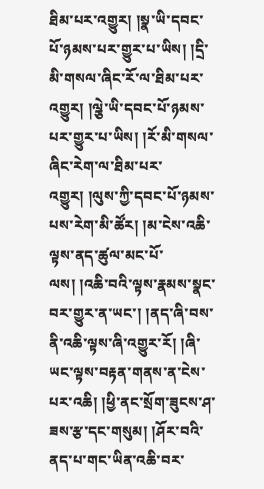ཐིམ་པར་འགྱུར། །སྣ་ཡི་དབང་པོ་ཉམས་པར་གྱུར་པ་ཡིས། །དྲི་མི་གསལ་ཞིང་རོ་ལ་ཐིམ་པར་འགྱུར། །ལྕེ་ཡི་དབང་པོ་ཉམས་པར་གྱུར་པ་ཡིས། །རོ་མི་གསལ་ཞིང་རེག་ལ་ཐིམ་པར་འགྱུར། །ལུས་ཀྱི་དབང་པོ་ཉམས་པས་རེག་མི་ཚོར། །མ་ངེས་འཆི་ལྟས་ནད་ཚུལ་མང་པོ་ལས། །འཆི་བའི་ལྟས་རྣམས་སྣང་བར་གྱུར་ན་ཡང་། །ནད་ཞི་བས་ནི་འཆི་ལྟས་ཞི་འགྱུར་རོ། །ཞི་ཡང་ལྟས་བརྟན་གནས་ན་ངེས་པར་འཆི། །ཕྱི་ནང་སྲོག་ཟུངས་ཤ་ཟས་རྩ་དང་གསུམ། །ཤོར་བའི་ནད་པ་གང་ཡིན་འཆི་བར་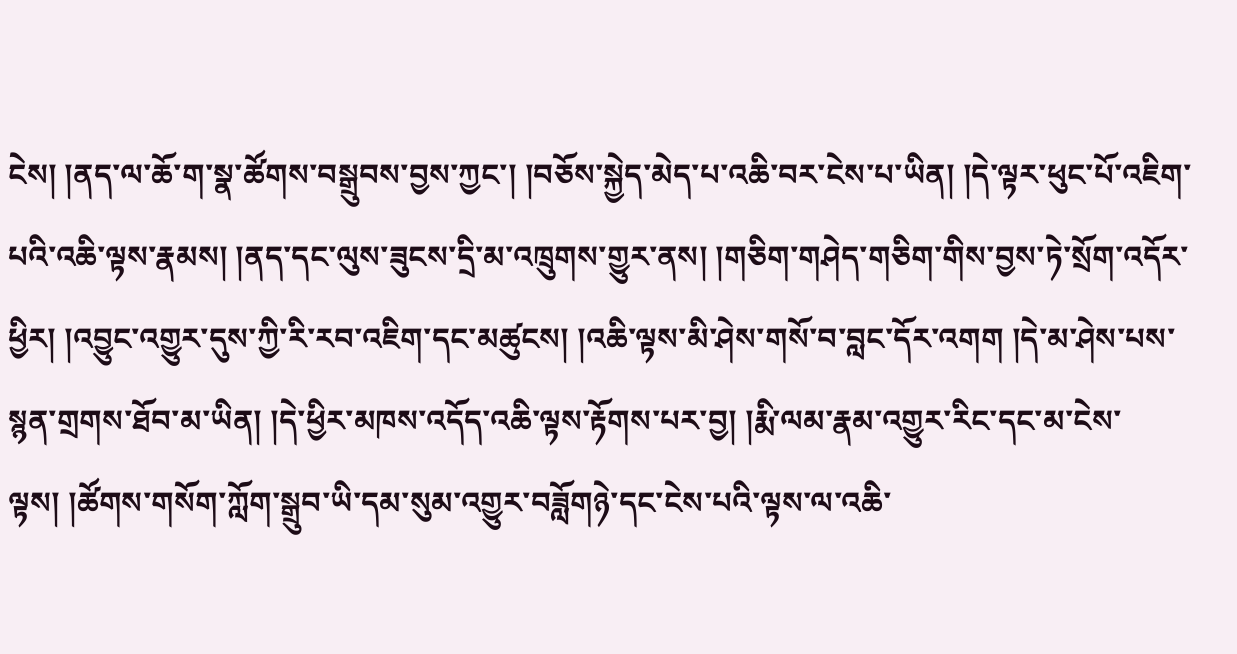ངེས། །ནད་ལ་ཆོ་ག་སྣ་ཚོགས་བསྒྲུབས་བྱས་ཀྱང་། །བཅོས་སྐྱེད་མེད་པ་འཆི་བར་ངེས་པ་ཡིན། །དེ་ལྟར་ཕུང་པོ་འཇིག་པའི་འཆི་ལྟས་རྣམས། །ནད་དང་ལུས་ཟུངས་དྲི་མ་འཁྲུགས་གྱུར་ནས། །གཅིག་གཤེད་གཅིག་གིས་བྱས་ཏེ་སྲོག་འདོར་ཕྱིར། །འབྱུང་འགྱུར་དུས་ཀྱི་རི་རབ་འཇིག་དང་མཚུངས། །འཆི་ལྟས་མི་ཤེས་གསོ་བ་བླང་དོར་འགག །དེ་མ་ཤེས་པས་སྙན་གྲགས་ཐོབ་མ་ཡིན། །དེ་ཕྱིར་མཁས་འདོད་འཆི་ལྟས་རྟོགས་པར་བྱ། །རྨི་ལམ་རྣམ་འགྱུར་རིང་དང་མ་ངེས་ལྟས། །ཚོགས་གསོག་ཀློག་སྒྲུབ་ཡི་དམ་སུམ་འགྱུར་བཟློགཉེ་དང་ངེས་པའི་ལྟས་ལ་འཆི་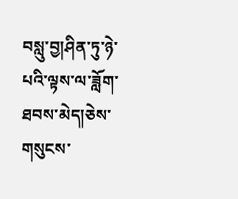བསླུ་བྱ།ཤིན་ཏུ་ཉེ་པའི་ལྟས་ལ་ཟློག་ཐབས་མེད།ཅེས་གསུངས་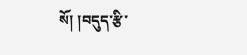སོ། །བདུད་རྩི་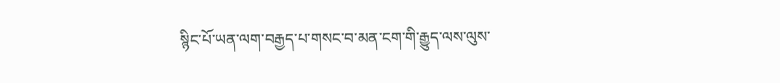སྙིང་པོ་ཡན་ལག་བརྒྱད་པ་གསང་བ་མན་ངག་གི་རྒྱུད་ལས་ལུས་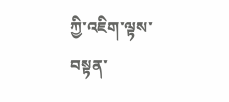ཀྱི་འཇིག་ལྟས་བསྟན་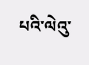པའི་ལེའུ་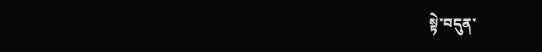སྟེ་བདུན་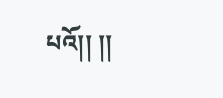པའོ།། །།